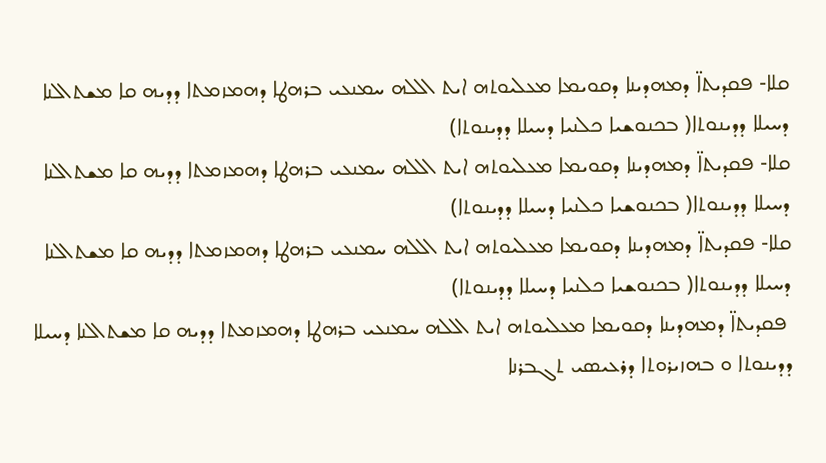ܩܠܐ- ܦܩܕܝܬܐ̈ ܕܡܗܕܝܢܐ ܕܩܘܝܡܐ ܡܥܠܝܘܬܗ ܐܝܬ ܐܠܠܗ ܚܡܢܥܝ ܒܪܗܛܐ ܕܗܡܙܡܬܐ ܕܕܝܗ ܩܐ ܡܫܬܐܠܢܐ ܕܚܝܠܐ ܕܕܝܢܘܬܐ( ܒܟܢܘܫܝܐ ܟܠܢܝܐ ܕܚܝܠܐ ܕܕܝܢܘܬܐ)
ܩܠܐ- ܦܩܕܝܬܐ̈ ܕܡܗܕܝܢܐ ܕܩܘܝܡܐ ܡܥܠܝܘܬܗ ܐܝܬ ܐܠܠܗ ܚܡܢܥܝ ܒܪܗܛܐ ܕܗܡܙܡܬܐ ܕܕܝܗ ܩܐ ܡܫܬܐܠܢܐ ܕܚܝܠܐ ܕܕܝܢܘܬܐ( ܒܟܢܘܫܝܐ ܟܠܢܝܐ ܕܚܝܠܐ ܕܕܝܢܘܬܐ)
ܩܠܐ- ܦܩܕܝܬܐ̈ ܕܡܗܕܝܢܐ ܕܩܘܝܡܐ ܡܥܠܝܘܬܗ ܐܝܬ ܐܠܠܗ ܚܡܢܥܝ ܒܪܗܛܐ ܕܗܡܙܡܬܐ ܕܕܝܗ ܩܐ ܡܫܬܐܠܢܐ ܕܚܝܠܐ ܕܕܝܢܘܬܐ( ܒܟܢܘܫܝܐ ܟܠܢܝܐ ܕܚܝܠܐ ܕܕܝܢܘܬܐ)
 ܦܩܕܝܬܐ̈ ܕܡܗܕܝܢܐ ܕܩܘܝܡܐ ܡܥܠܝܘܬܗ ܐܝܬ ܐܠܠܗ ܚܡܢܥܝ ܒܪܗܛܐ ܕܗܡܙܡܬܐ ܕܕܝܗ ܩܐ ܡܫܬܐܠܢܐ ܕܚܝܠܐ ܕܕܝܢܘܬܐ ܘ ܒܗܙܝܪܘܬܐ ܕܪܥܝܣܝ ܬܓܒܪܢܐ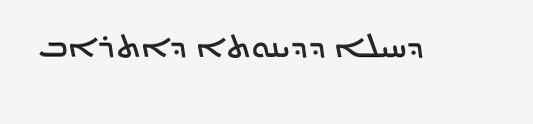ܕܚܝܠܐ ܕܕܝܢܘܬܐ ܕܐܬܪܐܒ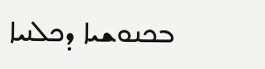ܒܟܢܘܫܝܐ ܕܟܠܢܝܐ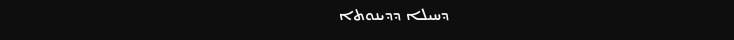ܕܚܝܠܐ ܕܕܝܢܘܬܐ